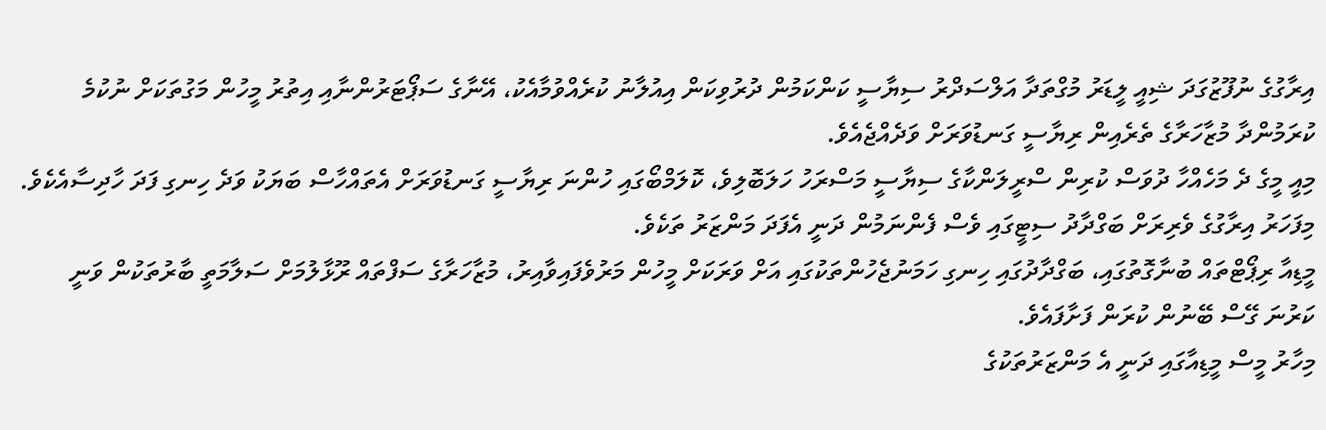އިރާގުގެ ނުފޫޒުގަދަ ޝިއީ ލީޑަރު މުގްތަދާ އަލްސަދްރު ސިޔާސީ ކަންކަމުން ދުރުވިކަން އިއުލާނު ކުރެއްވުމާއެކު، އޭނާގެ ސަޕޯޓަރުންނާއި އިތުރު މީހުން މަގުތަކަށް ނުކުމެ ކުރަމުންދާ މުޒާހަރާގެ ތެރެއިން ރިޔާސީ ގަނޑުވަރަށް ވަދެއްޖެއެވެ.
މިއީ މީގެ ދެ މަހެއްހާ ދުވަސް ކުރިން ސްރީލަންކާގެ ސިޔާސީ މަސްރަހު ހަލަބޮލިވެ، ކޮލަމްބޯގައި ހުންނަ ރިޔާސީ ގަނޑުވަރަށް އެތައްހާސް ބަޔަކު ވަދެ ހިނގި ފަދަ ހާދިސާއެކެވެ. މިފަހަރު އިރާގުގެ ވެރިރަށް ބަގްދާދު ސިޓީގައި ވެސް ފެންނަމުން ދަނީ އެފަދަ މަންޒަރު ތަކެވެ.
މީޑިއާ ރިޕޯޓްތައް ބުނާގޮތުގައި، ބަގްދާދުގައި ހިނގި ހަމަނުޖެހުންތަކުގައި އަށް ވަރަކަށް މީހުން މަރުވެފައިވާއިރު، މުޒާހަރާގެ ސަފްތައް ރޫޅާލުމަށް ސަލާމަތީ ބާރުތަކުން ވަނީ ކަރުނަ ގޭސް ބޭނުން ކުރަން ފަށާފައެވެ.
މިހާރު މީސް މީޑިއާގައި ދަނީ އެ މަންޒަރުތަކުގެ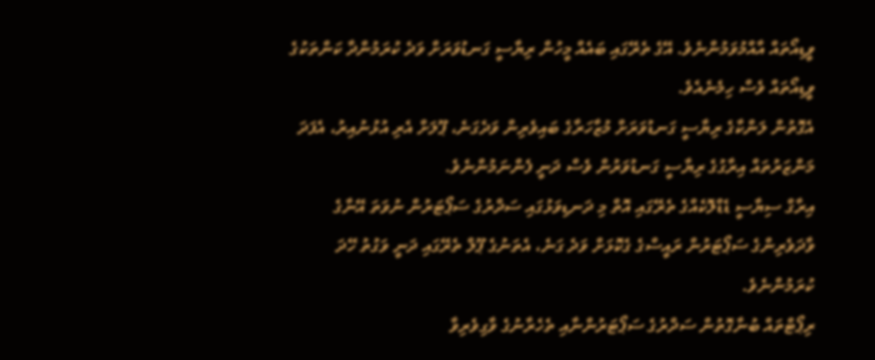ވީޑިއޯތައް އާއްމުވަމުންނެވެ. އޭގެ ތެރޭގައި ބައެއް މީހުން ރިޔާސީ ގަނޑުވަރަށް ވަދެ ކުރަމުންދާ ކަންތަކުގެ ވީޑިއޯތައް ވެސް ހިމެނެއެވެ.
އެގޮތުން ލަންކާގެ ރިޔާސީ ގަނޑުވަރަށް މުޒާހަރާގެ ބައިވެރިން ވަދެގަނެ، ޕޫލަށް އެރި އުޅުނުއިރު، އެފަދަ މަންޒަރުތައް އިރާގުގެ ރިޔާސީ ގަނޑުވަރުން ވެސް ދަނީ ފެންނަމުންނެވެ.
އިރާގް ސިޔާސީ ޑެޑްލޮކެއްގެ ތެރޭގައި އޮތް މި ދަނޑިވަޅުގައި ސަދްރުގެ ސަޕޯޓަރުން ނުވަތަ އޭނާގެ ވާދަވެރިންގެ ސަޕޯޓަރުން ރައީސްގެ ގެކޮޅަށް ވަދެ ގަނެ، އެތަނުގެ ޕޫލް ތެރޭގައި ދަނީ ވަގުތު ހޭދަ ކުރަމުންނެވެ.
ރިޕޯޓްތައް ބުނާގޮތުން ސަދްރުގެ ސަޕޯޓަރުންނާއި ތެހެރާނުގެ ވާގިވެރިވާ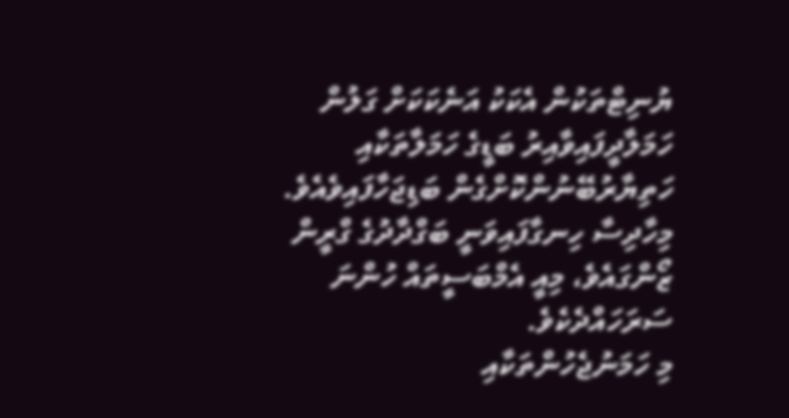ޔުނިޓްތަކުން އެކަކު އަނެކަކަށް ގަލުން ހަމަލާދީފައިވާއިރު ބަޑީގެ ހަމަލާތަކާއި ހަތިޔާރުބޭނުންކޮށްގެން ބަޑިޖަހާފައިވެއެވެ.
މިހާދިސާ ހިނގާފައިވަނީ ބަގްދާދުގެ ގްރީން ޒޯންގައެވެ، މިއީ އެމްބަސީތައް ހުންނަ ސަރަހައްދެކެވެ.
މި ހަމަނުޖެހުންތަކާއި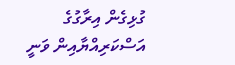ގުޅިގެން އިރާގުގެ އަސްކަރިއްޔާއިން ވަނީ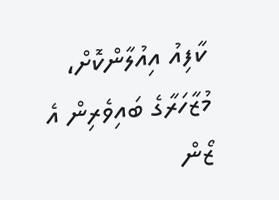ކާފިއު އިއުލާންކޮށް، މުޒާހަރާގެ ބައިވެރިން އެ ޒޯން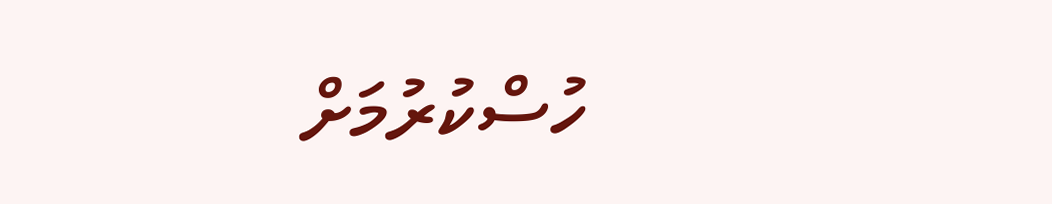ހުސްކުރުމަށް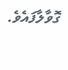ގޮވާލާފައެވެ.